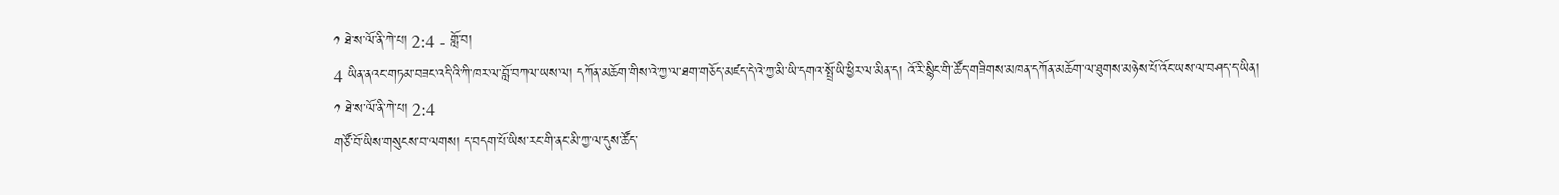༡ ཐེ་ས་ལོ་ནི་ཀེ་པ། 2:4 - གློ་བ།
4 ཡིན་ནའང་གཏམ་བཟང་འདི་འི་ཀི་ཁར་ལ་བློ་བཀལ་ཡས་ལ། དཀོན་མཆོག་གིས་འེ་ཀྱ་ལ་ཐག་གཅོད་མཛད་དེ་འེ་ཀྱ་མི་ཡི་དགའ་སྤྲོ་ཡི་ཕྱིར་ལ་མིན་ད། འོ་རི་སྙིང་གི་ཚོད་གཟིགས་མཁན་དཀོན་མཆོག་ལ་ཐུགས་མཉེས་པོ་འོང་ཡས་ལ་བཤད་ད་ཡིན།
༡ ཐེ་ས་ལོ་ནི་ཀེ་པ། 2:4
གཙོ་བོ་ཡིས་གསུངས་བ་ལགས། ད་བདག་པོ་ཡིས་རང་གི་ནང་མི་ཀྱ་ལ་དུས་ཚོད་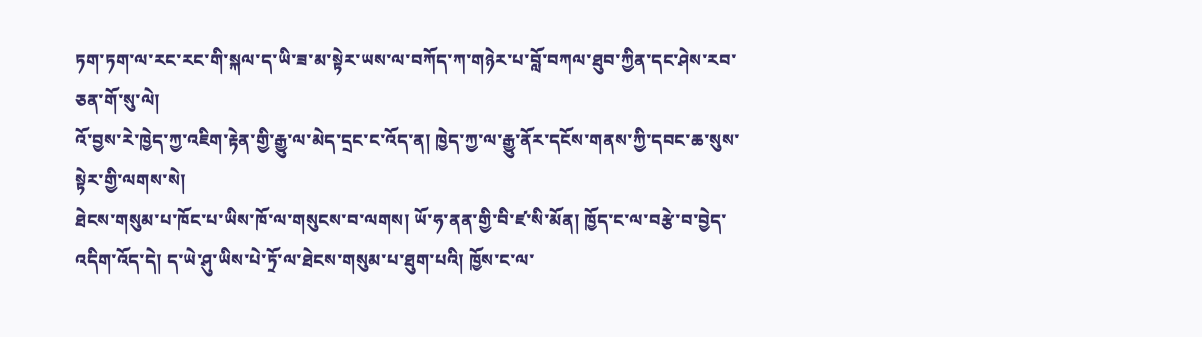ཏག་ཏག་ལ་རང་རང་གི་སྐལ་ད་ཡི་ཟ་མ་སྟེར་ཡས་ལ་བཀོད་ཀ་གཉེར་པ་བློ་བཀལ་ཐུབ་ཀྱིན་དང་ཤེས་རབ་ཅན་གོ་སུ་ལེ།
འོ་བྱས་རེ་ཁྱེད་ཀྱ་འཇིག་རྟེན་གྱི་རྒྱུ་ལ་མེད་དྲང་ང་འོད་ན། ཁྱེད་ཀྱ་ལ་རྒྱུ་ནོར་དངོས་གནས་ཀྱི་དབང་ཆ་སུས་སྟེར་གྱི་ལགས་སེ།
ཐེངས་གསུམ་པ་ཁོང་པ་ཡིས་ཁོ་ལ་གསུངས་བ་ལགས། ཡོ་ཧ་ནན་གྱི་བི་ཛ་སི་མོན། ཁྱོད་ང་ལ་བརྩེ་བ་བྱེད་འདིག་འོད་དེ། ད་ཡེ་ཤུ་ཡིས་པེ་ཏྲོ་ལ་ཐེངས་གསུམ་པ་ཐུག་པའི། ཁྱོས་ང་ལ་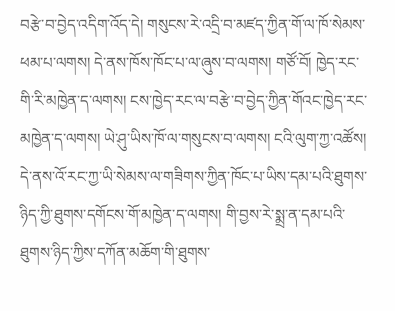བརྩེ་བ་བྱེད་འདིག་འོད་དེ། གསུངས་རེ་འདྲི་བ་མཛད་ཀྱིན་གོ་ལ་ཁོ་སེམས་ཕམ་པ་ལགས། དེ་ནས་ཁོས་ཁོང་པ་ལ་ཞུས་བ་ལགས། གཙོ་བོ། ཁྱེད་རང་གི་རི་མཁྱེན་ད་ལགས། ངས་ཁྱེད་རང་ལ་བརྩེ་བ་བྱེད་ཀྱིན་གོའང་ཁྱེད་རང་མཁྱེན་ད་ལགས། ཡེ་ཤུ་ཡིས་ཁོ་ལ་གསུངས་བ་ལགས། ངའི་ལུག་ཀྱ་འཚོས།
དེ་ནས་འོ་རང་ཀྱ་ཡི་སེམས་ལ་གཟིགས་ཀྱིན་ཁོང་པ་ཡིས་དམ་པའི་ཐུགས་ཉིད་ཀྱི་ཐུགས་དགོངས་གོ་མཁྱེན་ད་ལགས། གི་བྱས་རེ་སྨྲ་ན་དམ་པའི་ཐུགས་ཉིད་ཀྱིས་དཀོན་མཆོག་གི་ཐུགས་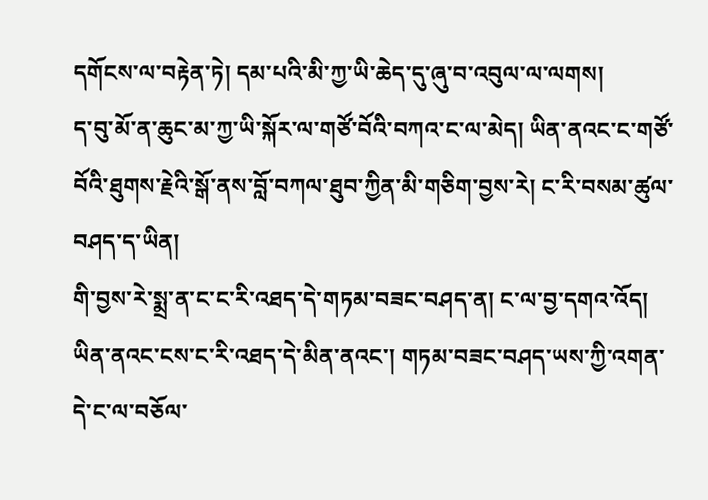དགོངས་ལ་བརྟེན་ཏེ། དམ་པའི་མི་ཀྱ་ཡི་ཆེད་དུ་ཞུ་བ་འབུལ་ལ་ལགས།
ད་བུ་མོ་ན་ཆུང་མ་ཀྱ་ཡི་སྐོར་ལ་གཙོ་བོའི་བཀའ་ང་ལ་མེད། ཡིན་ནའང་ང་གཙོ་བོའི་ཐུགས་རྗེའི་སྒོ་ནས་བློ་བཀལ་ཐུབ་ཀྱིན་མི་གཅིག་བྱས་རེ། ང་རི་བསམ་ཚུལ་བཤད་ད་ཡིན།
གི་བྱས་རེ་སྨྲ་ན་ང་ང་རི་འཐད་དེ་གཏམ་བཟང་བཤད་ན། ང་ལ་བྱ་དགའ་འོད། ཡིན་ནའང་ངས་ང་རི་འཐད་དེ་མིན་ནའང་། གཏམ་བཟང་བཤད་ཡས་ཀྱི་འགན་དེ་ང་ལ་བཅོལ་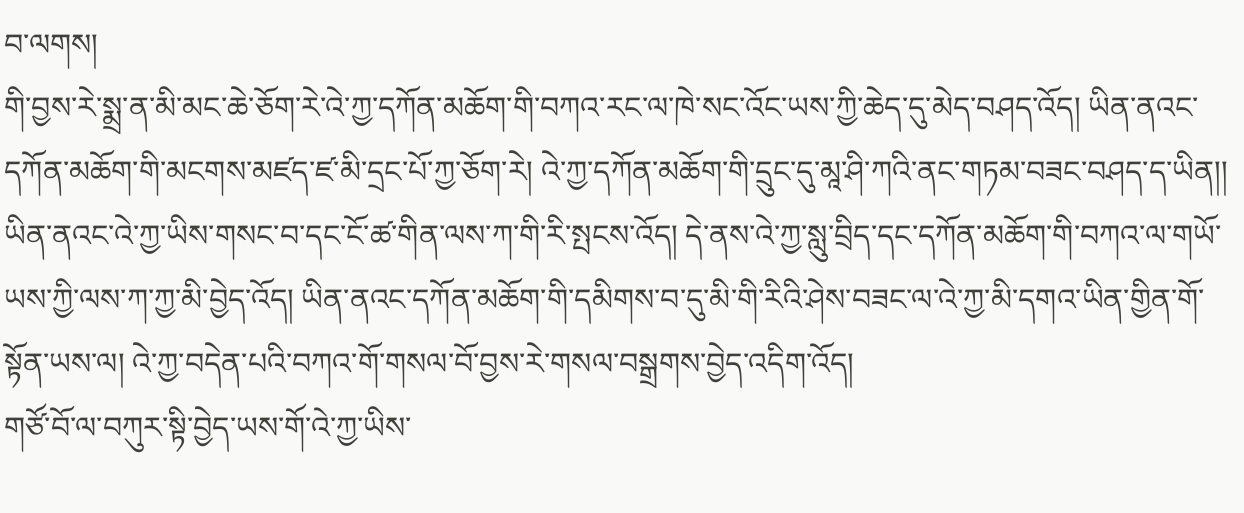བ་ལགས།
གི་བྱས་རེ་སྨྲ་ན་མི་མང་ཆེ་ཅོག་རེ་འེ་ཀྱ་དཀོན་མཆོག་གི་བཀའ་རང་ལ་ཁེ་སང་འོང་ཡས་ཀྱི་ཆེད་དུ་མེད་བཤད་འོད། ཡིན་ནའང་དཀོན་མཆོག་གི་མངགས་མཛད་ཛ་མི་དྲང་པོ་ཀྱ་ཅོག་རེ། འེ་ཀྱ་དཀོན་མཆོག་གི་དྲུང་དུ་མཱ་ཤི་ཀའི་ནང་གཏམ་བཟང་བཤད་ད་ཡིན།།
ཡིན་ནའང་འེ་ཀྱ་ཡིས་གསང་བ་དང་ངོ་ཚ་གིན་ལས་ཀ་གི་རི་སྤངས་འོད། དེ་ནས་འེ་ཀྱ་སླུ་བྲིད་དང་དཀོན་མཆོག་གི་བཀའ་ལ་གཡོ་ཡས་ཀྱི་ལས་ཀ་ཀྱ་མི་བྱེད་འོད། ཡིན་ནའང་དཀོན་མཆོག་གི་དམིགས་བ་དུ་མི་གི་རིའི་ཤེས་བཟང་ལ་འེ་ཀྱ་མི་དགའ་ཡིན་གྱིན་གོ་སྟོན་ཡས་ལ། འེ་ཀྱ་བདེན་པའི་བཀའ་གོ་གསལ་བོ་བྱས་རེ་གསལ་བསྒྲགས་བྱེད་འདིག་འོད།
གཙོ་བོ་ལ་བཀུར་སྟི་བྱེད་ཡས་གོ་འེ་ཀྱ་ཡིས་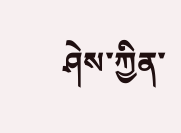ཤེས་ཀྱིན་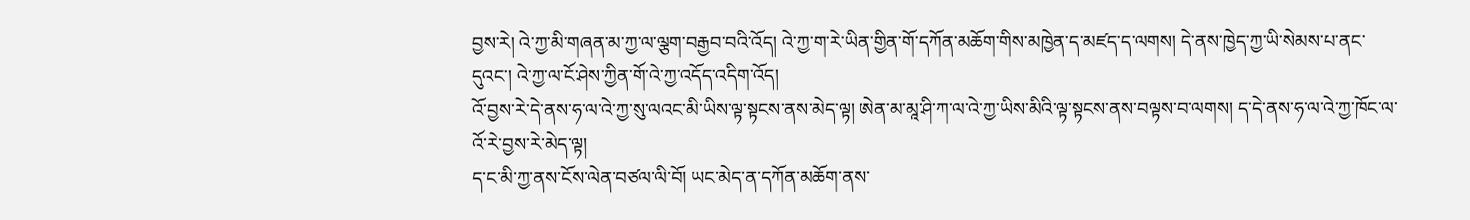བྱས་རེ། འེ་ཀྱ་མི་གཞན་མ་ཀྱ་ལ་ལྕག་བརྒྱབ་བའི་འོད། འེ་ཀྱ་ག་རེ་ཡིན་གྱིན་གོ་དཀོན་མཆོག་གིས་མཁྱེན་ད་མཛད་ད་ལགས། དེ་ནས་ཁྱེད་ཀྱ་ཡི་སེམས་པ་ནང་དུའང་། འེ་ཀྱ་ལ་ངོ་ཤེས་ཀྱིན་གོ་འེ་ཀྱ་འདོད་འདིག་འོད།
འོ་བྱས་རེ་དེ་ནས་ཧ་ལ་འེ་ཀྱ་སུ་ལའང་མི་ཡིས་ལྟ་སྟངས་ནས་མེད་ལྟ། ཨེན་མ་མཱ་ཤི་ཀ་ལ་འེ་ཀྱ་ཡིས་མིའི་ལྟ་སྟངས་ནས་བལྟས་བ་ལགས། ད་དེ་ནས་ཧ་ལ་འེ་ཀྱ་ཁོང་ལ་འོ་རེ་བྱས་རེ་མེད་ལྟ།
ད་ང་མི་ཀྱ་ནས་ངོས་ལེན་བཙལ་ལི་བོ། ཡང་མེད་ན་དཀོན་མཆོག་ནས་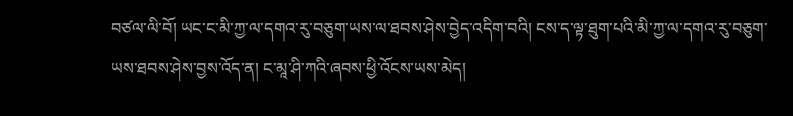བཙལ་ལི་བོ། ཡང་ང་མི་ཀྱ་ལ་དགའ་རུ་བཅུག་ཡས་ལ་ཐབས་ཤེས་བྱེད་འདིག་བའི། ངས་ད་ལྟ་ཐུག་པའི་མི་ཀྱ་ལ་དགའ་རུ་བཅུག་ཡས་ཐབས་ཤེས་བྱས་འོད་ན། ང་མཱ་ཤི་ཀའི་ཞབས་ཕྱི་འོངས་ཡས་མེད།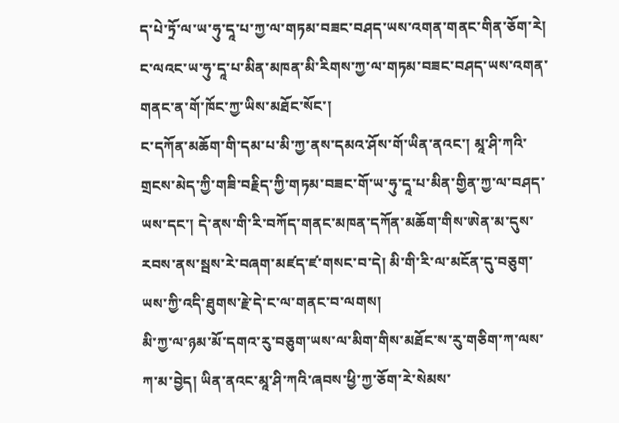ད་པེ་ཏྲོ་ལ་ཡ་ཧུ་དཱ་པ་ཀྱ་ལ་གཏམ་བཟང་བཤད་ཡས་འགན་གནང་གིན་ཅོག་རེ། ང་ལའང་ཡ་ཧུ་དཱ་པ་མིན་མཁན་མི་རིགས་ཀྱ་ལ་གཏམ་བཟང་བཤད་ཡས་འགན་གནང་ན་གོ་ཁོང་ཀྱ་ཡིས་མཐོང་སོང་།
ང་དཀོན་མཆོག་གི་དམ་པ་མི་ཀྱ་ནས་དམའ་ཤོས་གོ་ཡིན་ནའང་། མཱ་ཤི་ཀའི་གྲངས་མེད་ཀྱི་གཟི་བརྗིད་ཀྱི་གཏམ་བཟང་གོ་ཡ་ཧུ་དཱ་པ་མིན་གྱིན་ཀྱ་ལ་བཤད་ཡས་དང་། དེ་ནས་གི་རི་བཀོད་གནང་མཁན་དཀོན་མཆོག་གིས་ཨེན་མ་དུས་རབས་ནས་སྦས་རེ་བཞག་མཛད་ཛ་གསང་བ་དེ། མི་གི་རི་ལ་མངོན་དུ་བཅུག་ཡས་ཀྱི་འདི་ཐུགས་རྗེ་དེ་ང་ལ་གནང་བ་ལགས།
མི་ཀྱ་ལ་ཉམ་མོ་དགའ་རུ་བཅུག་ཡས་ལ་མིག་གིས་མཐོང་ས་རུ་གཅིག་ཀ་ལས་ཀ་མ་བྱེད། ཡིན་ནའང་མཱ་ཤི་ཀའི་ཞབས་ཕྱི་ཀྱ་ཅོག་རེ་སེམས་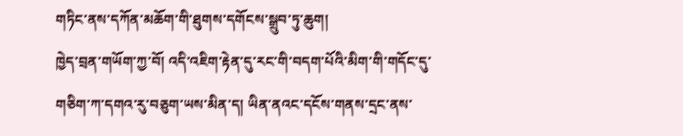གཏིང་ནས་དཀོན་མཆོག་གི་ཐུགས་དགོངས་སྒྲུབ་ཏུ་ཆུག།
ཁྱེད་བྲན་གཡོག་ཀྱ་བོ། འདི་འཇིག་རྟེན་དུ་རང་གི་བདག་པོའི་མིག་གི་གདོང་དུ་གཅིག་ཀ་དགའ་རུ་བཅུག་ཡས་མིན་ད། ཡིན་ནའང་དངོས་གནས་དྲང་ནས་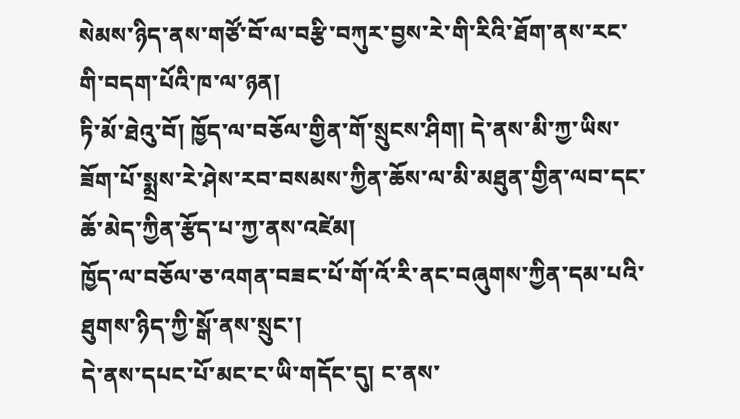སེམས་ཉིད་ནས་གཙོ་བོ་ལ་བརྩི་བཀུར་བྱས་རེ་གི་རིའི་ཐོག་ནས་རང་གི་བདག་པོའི་ཁ་ལ་ཉན།
ཏི་མོ་ཐེའུ་བོ། ཁྱོད་ལ་བཅོལ་གྱིན་གོ་སྲུངས་ཤིག། དེ་ནས་མི་ཀྱ་ཡིས་ཟོག་པོ་སྨྲས་རེ་ཤེས་རབ་བསམས་ཀྱིན་ཆོས་ལ་མི་མཐུན་གྱིན་ལབ་དང་ཆོ་མེད་ཀྱིན་རྩོད་པ་ཀྱ་ནས་འཛེམ།
ཁྱོད་ལ་བཅོལ་ཅ་འགན་བཟང་པོ་གོ་འོ་རི་ནང་བཞུགས་ཀྱིན་དམ་པའི་ཐུགས་ཉིད་ཀྱི་སྒོ་ནས་སྲུང་།
དེ་ནས་དཔང་པོ་མང་ང་ཡི་གདོང་དུ། ང་ནས་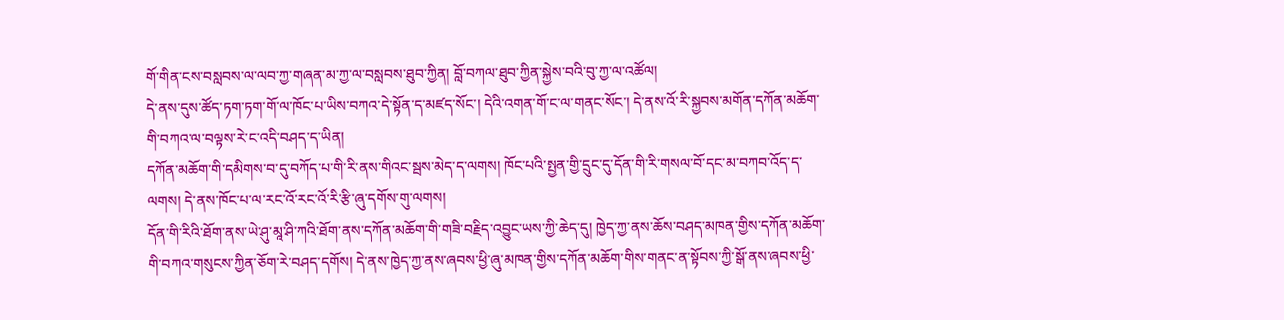གོ་གིན་ངས་བསླབས་ལ་ལབ་ཀྱ་གཞན་མ་ཀྱ་ལ་བསླབས་ཐུབ་ཀྱིན། བློ་བཀལ་ཐུབ་ཀྱིན་སྐྱེས་བའི་བུ་ཀྱ་ལ་འཚོལ།
དེ་ནས་དུས་ཚོད་ཏག་ཏག་གོ་ལ་ཁོང་པ་ཡིས་བཀའ་དེ་སྟོན་ད་མཛད་སོང་། དེའི་འགན་གོ་ང་ལ་གནང་སོང་། དེ་ནས་འོ་རི་སྐྱབས་མགོན་དཀོན་མཆོག་གི་བཀའ་ལ་བལྟས་རེ་ང་འདི་བཤད་ད་ཡིན།
དཀོན་མཆོག་གི་དམིགས་བ་དུ་བཀོད་པ་གི་རི་ནས་གིའང་སྦས་མེད་ད་ལགས། ཁོང་པའི་སྤྱན་གྱི་དྲུང་དུ་དོན་གི་རི་གསལ་བོ་དང་མ་བཀབ་འོད་ད་ལགས། དེ་ནས་ཁོང་པ་ལ་རང་འོ་རང་འོ་རི་རྩི་ཞུ་དགོས་གུ་ལགས།
དོན་གི་རིའི་ཐོག་ནས་ཡེ་ཤུ་མཱ་ཤི་ཀའི་ཐོག་ནས་དཀོན་མཆོག་གི་གཟི་བརྗིད་འབྱུང་ཡས་ཀྱི་ཆེད་དུ། ཁྱེད་ཀྱ་ནས་ཆོས་བཤད་མཁན་གྱིས་དཀོན་མཆོག་གི་བཀའ་གསུངས་ཀྱིན་ཅོག་རེ་བཤད་དགོས། དེ་ནས་ཁྱེད་ཀྱ་ནས་ཞབས་ཕྱི་ཞུ་མཁན་གྱིས་དཀོན་མཆོག་གིས་གནང་ན་སྟོབས་ཀྱི་སྒོ་ནས་ཞབས་ཕྱི་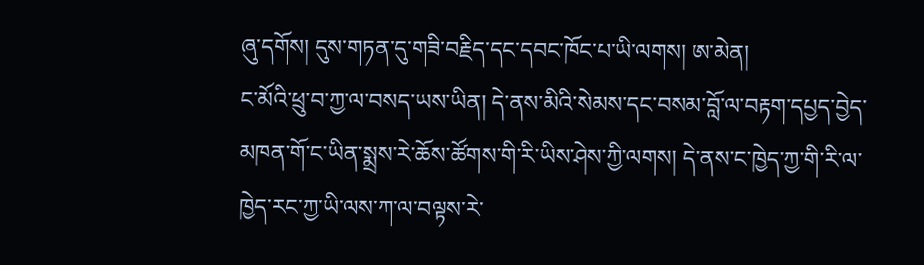ཞུ་དགོས། དུས་གཏན་དུ་གཟི་བརྗིད་དང་དབང་ཁོང་པ་ཡི་ལགས། ཨ་མེན།
ང་མོའི་ཕྲུ་བ་ཀྱ་ལ་བསད་ཡས་ཡིན། དེ་ནས་མིའི་སེམས་དང་བསམ་བློ་ལ་བརྟག་དཔྱད་བྱེད་མཁན་གོ་ང་ཡིན་སྨྲས་རེ་ཆོས་ཚོགས་གི་རི་ཡིས་ཤེས་ཀྱི་ལགས། དེ་ནས་ང་ཁྱེད་ཀྱ་གི་རི་ལ་ཁྱེད་རང་ཀྱ་ཡི་ལས་ཀ་ལ་བལྟས་རེ་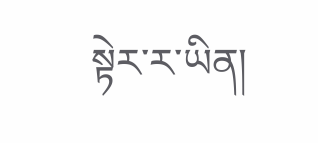སྟེར་ར་ཡིན།